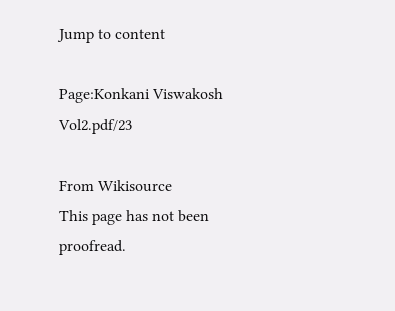Jump to content

Page:Konkani Viswakosh Vol2.pdf/23

From Wikisource
This page has not been proofread.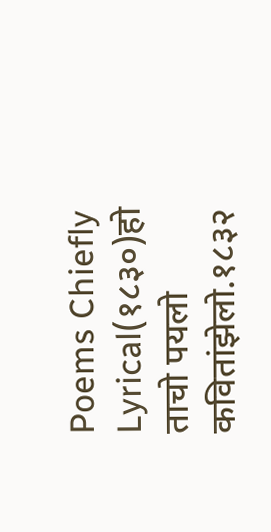Poems Chiefly Lyrical(१८३०)हो ताचो पयलो कवितांझेलो.१८३२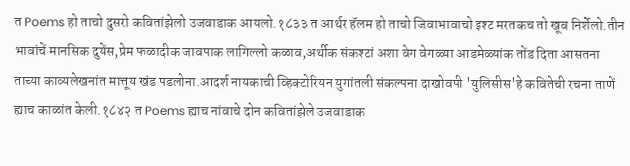त Poems हो ताचो दुसरो कवितांझेलो उजवाडाक आयलो.१८३३ त आर्थर हॅलम हो ताचो जिवाभावाचो इश्ट मरतकच तो खूब निर्शेलो.तीन भावांचें मानसिक दुयेंस,प्रेम फळादीक जावपाक लागिल्लो कळाव,अर्थीक संकश्टां अशा वेग वेगळ्या आडमेळ्यांक तोंड दिता आसतना ताच्या काव्यलेखनांत मात्तूय खंड पडलोना.आदर्श नायकाची व्हिक्टोरियन युगांतली संकल्पना दाखोवपी 'युलिसीस'हे कवितेची रचना ताणें ह्याच काळांत केली.१८४२ त Poems ह्याच नांवाचे दोन कवितांझेले उजवाडाक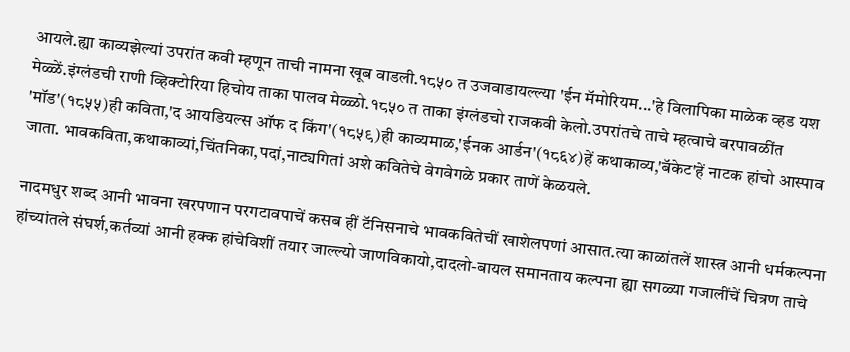आयले.ह्या काव्यझेल्यां उपरांत कवी म्हणून ताची नामना खूब वाडली.१८५० त उजवाडायल्ल्या 'ईन मॅमोरियम...'हे विलापिका माळेक व्हड यश मेळ्ळें.इंग्लंडची राणी व्हिक्टोरिया हिचोय ताका पालव मेळ्ळो.१८५० त ताका इंग्लंडचो राजकवी केलो.उपरांतचे ताचे म्हत्वाचे बरपावळींत 'मॉड'(१८५५)ही कविता,'द आयडियल्स ऑफ द किंग'(१८५९)ही काव्यमाळ,'ईनक आर्डन'(१८६४)हें कथाकाव्य,'बॅकेट'हें नाटक हांचो आस्पाव जाता. भावकविता,कथाकाव्यां,चिंतनिका,पदां,नाट्यगितां अशे कवितेचे वेगवेगळे प्रकार ताणें केळयले.

नादमधुर शब्द आनी भावना खरपणान परगटावपाचें कसब हीं टॅनिसनाचे भावकवितेचीं खाशेलपणां आसात.त्या काळांतलें शास्त्र आनी धर्मकल्पना हांच्यांतले संघर्श,कर्तव्यां आनी हक्क हांचेविशीं तयार जाल्ल्यो जाणविकायो,दादलो-बायल समानताय कल्पना ह्या सगळ्या गजालींचें चित्रण ताचे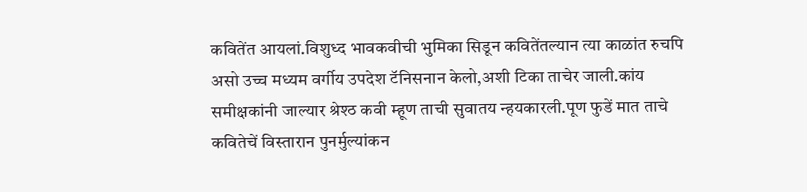कवितेंत आयलां.विशुध्द भावकवीची भुमिका सिडून कवितेंतल्यान त्या काळांत रुचपि असो उच्च मध्यम वर्गीय उपदेश टॅनिसनान केलो,अशी टिका ताचेर जाली.कांय समीक्षकांनी जाल्यार श्रेश्ठ कवी म्हूण ताची सुवातय न्हयकारली.पूण फुडें मात ताचे कवितेचें विस्तारान पुनर्मुल्यांकन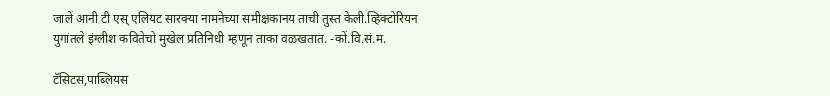जालें आनी टी एस् एलियट सारक्या नामनेच्या समीक्षकानय ताची तुस्त केली.व्हिक्टोरियन युगांतले इंग्लीश कवितेचो मुखेल प्रतिनिधी म्हणून ताका वळखतात. -कों.वि.सं.म.

टॅसिटस,पाब्लियस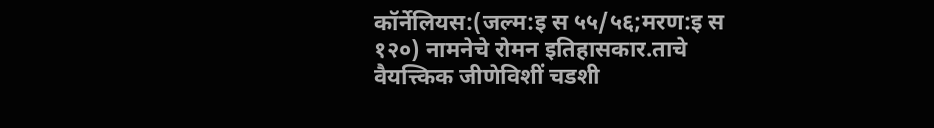कॉर्नेलियस:(जल्म:इ स ५५/५६;मरण:इ स १२०) नामनेचे रोमन इतिहासकार.ताचे वैयत्त्किक जीणेविशीं चडशी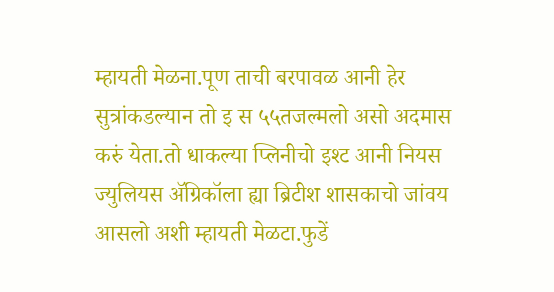म्हायती मेळना.पूण ताची बरपावळ आनी हेर सुत्रांकडल्यान तो इ स ५५तजल्मलो असो अदमास करुं येता.तो धाकल्या प्लिनीचो इश्ट आनी नियस ज्युलियस ॲग्रिकॉला ह्या ब्रिटीश शासकाचो जांवय आसलो अशी म्हायती मेळटा.फुडें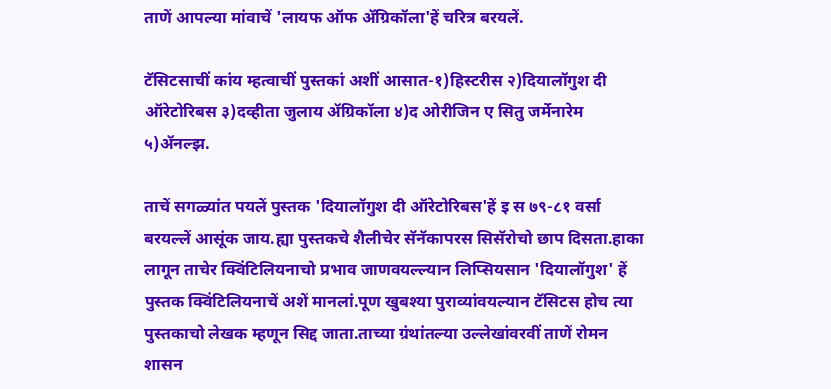ताणें आपल्या मांवाचें 'लायफ ऑफ ॲग्रिकॉला'हें चरित्र बरयलें.

टॅसिटसाचीं कांय म्हत्वाचीं पुस्तकां अशीं आसात-१)हिस्टरीस २)दियालॉगुश दी ऑरेटोरिबस ३)दव्हीता जुलाय ॲग्रिकॉला ४)द ओरीजिन ए सितु जर्मेनारेम ५)ॲनल्झ.

ताचें सगळ्यांत पयलें पुस्तक 'दियालॉगुश दी ऑरेटोरिबस'हें इ स ७९-८१ वर्सा बरयल्लें आसूंक जाय.ह्या पुस्तकचे शैलीचेर सॅनॅकापरस सिसॅरोचो छाप दिसता.हाका लागून ताचेर क्विंटिलियनाचो प्रभाव जाणवयल्ल्यान लिप्सियसान 'दियालॉगुश' हें पुस्तक क्विंटिलियनाचें अशें मानलां.पूण खुबश्या पुराव्यांवयल्यान टॅसिटस होच त्या पुस्तकाचो लेखक म्हणून सिद्द जाता.ताच्या ग्रंथांतल्या उल्लेखांवरवीं ताणें रोमन शासन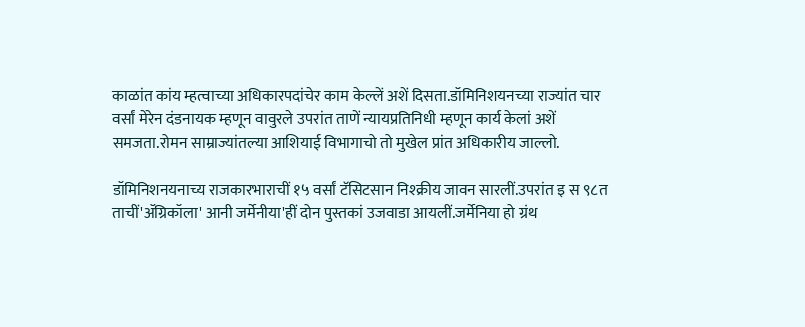काळांत कांय म्हत्वाच्या अधिकारपदांचेर काम केल्लें अशें दिसता.डॉमिनिशयनच्या राज्यांत चार वर्सां मेरेन दंडनायक म्हणून वावुरले उपरांत ताणें न्यायप्रतिनिधी म्हणून कार्य केलां अशें समजता.रोमन साम्राज्यांतल्या आशियाई विभागाचो तो मुखेल प्रांत अधिकारीय जाल्लो.

डॉमिनिशनयनाच्य राजकारभाराचीं १५ वर्सां टॅसिटसान निश्क्रीय जावन सारलीं.उपरांत इ स ९८त ताचीं'ॲग्रिकॉला' आनी जर्मेनीया'हीं दोन पुस्तकां उजवाडा आयलीं.जर्मेनिया हो ग्रंथ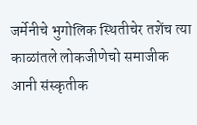जर्मेनीचे भुगोलिक स्थितीचेर तशेंच त्या काळांतले लोकजीणेचो समाजीक आनी संस्कृतीक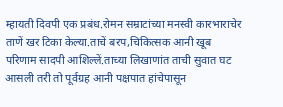म्हायती दिवपी एक प्रबंध.रोमन सम्राटांच्या मनस्वी कारभाराचेर ताणें खर टिका केल्या.ताचें बरप,चिकित्सक आनी खूब परिणाम सादपी आशिल्लें.ताच्या लिखाणांत ताची सुवात घट आसली तरी तो पूर्वग्रह आनी पक्षपात हांचेपासून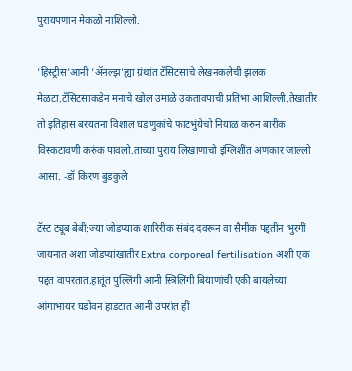पुरायपणान मेकळो नाशिल्लो.

'हिस्ट्रीस'आनी 'ॲनल्झ'ह्या ग्रंथांत टॅसिटसाचे लेखनकलेची झलक मेळटा.टॅसिटसाकडेन मनाचे खोल उमाळे उकतावपाची प्रतिभा आशिल्ली.तेखातीर तो इतिहास बरयतना विशाल घडणुकांचे फाटभुंयेचो नियाळ करुन बारीक विस्कटावणी करुंक पावलो.ताच्या पुराय लिखाणाचो इंग्लिशींत अणकार जाल्लो आसा. -डॉ किरण बुडकुले

टॅस्ट ट्यूब बेबी:ज्या जोडप्याक शारिरीक संबंद दवरून वा सैमीक पद्दतीन भुरगीं जायनात अशा जोडप्यांखातीर Extra corporeal fertilisation अशी एक पद्दत वापरतात.हातूंत पुल्लिंगी आनी स्त्रिलिंगी बियाणांची एकी बायलेच्या आंगाभायर घडोवन हाडटात आनी उपरांत हीं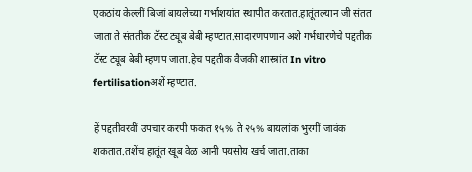एकठांय केल्लीं बिजां बायलेच्या गर्भाशयांत स्थापीत करतात.हातूंतल्यान जी संतत जाता ते संततीक टॅस्ट ट्यूब बेबी म्हण्टात.सादारणपणान अशे गर्भधारणेचे पद्दतीक टॅस्ट ट्यूब बेबी म्हणप जाता.हेच पद्दतीक वैजकी शास्त्रांत In vitro fertilisationअशें म्हण्टात.

हें पद्दतीवरवीं उपचार करपी फकत १५% ते २५% बायलांक भुरगीं जावंक शकतात.तशेंच हातूंत खूब वेळ आनी पयसोय खर्च जाता.ताका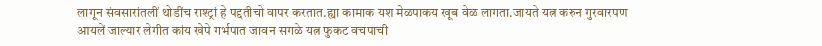लागून संवसारांतलीं थोडींच राश्ट्रां हे पद्दतीचो वापर करतात.ह्या कामाक यश मेळपाकय खूब वेळ लागता.जायते यत्न करुन गुरवारपण आयलें जाल्यार लेगीत कांय खेपे गर्भपात जावन सगळे यत्न फुकट वचपाची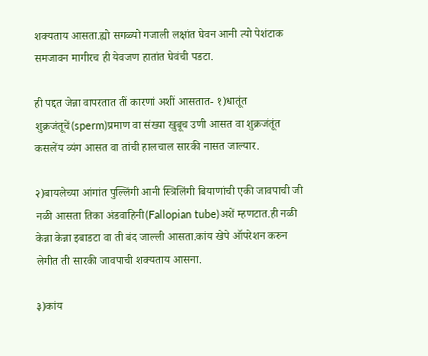शक्यताय आसता.ह्यो सगळ्यो गजाली लक्षांत घेवन आनी त्यो पेशंटाक समजावन मागीरच ही येवजण हातांत घेवंची पडटा.

ही पद्दत जेन्ना वापरतात तीं कारणां अशीं आसतात- १)धातूंत शुक्रजंतूचें(sperm)प्रमाण वा संख्या खुबूच उणी आसत वा शुक्रजंतूंत कसलेंय व्यंग आसत वा तांची हालचाल सारकी नासत जाल्यार.

२)बायलेच्या आंगांत पुल्लिंगी आनी स्त्रिलिंगी बियाणांची एकी जावपाची जी नळी आसता तिका अंडवाहिनी(Fallopian tube)अशें म्हणटात.ही नळी केन्ना केन्ना इबाडटा वा ती बंद जाल्ली आसता.कांय खेपे ऑपरेशन करुन लेगीत ती सारकी जावपाची शक्यताय आसना.

३)कांय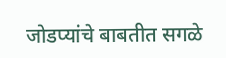जोडप्यांचे बाबतीत सगळे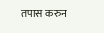तपास करुन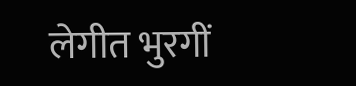लेगीत भुरगीं